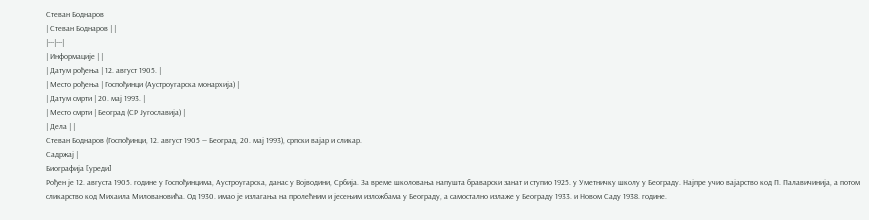Стеван Боднаров
| Стеван Боднаров | |
|---|---|
| Информације | |
| Датум рођења | 12. август 1905. |
| Место рођења | Госпођинци (Аустроугарска монархија) |
| Датум смрти | 20. мај 1993. |
| Место смрти | Београд (СР Југославија) |
| Дела | |
Стеван Боднаров (Госпођинци, 12. август 1905 — Београд, 20. мај 1993), српски вајар и сликар.
Садржај |
Биографија [уреди]
Рођен је 12. августa 1905. године у Госпођинцима, Аустроугарска, данас у Војводини, Србија. За време школовања напушта браварски занат и ступио 1925. у Уметничку школу у Београду. Најпре учио вајарство код П. Палавичинија, а потом сликарство код Михаила Миловановића. Од 1930. имао је излагања на пролећним и јесењим изложбама у Београду, а самостално излаже у Београду 1933. и Новом Саду 1938. године.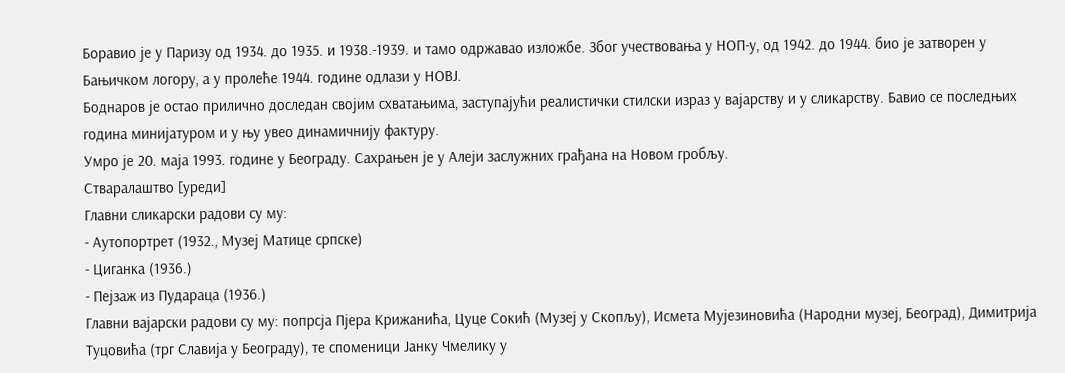Боравио је у Паризу од 1934. до 1935. и 1938.-1939. и тамо одржавао изложбе. Због учествовања у НОП-у, од 1942. до 1944. био је затворен у Бањичком логору, а у пролеће 1944. године одлази у НОВЈ.
Боднаров је остао прилично доследан својим схватањима, заступајући реалистички стилски израз у вајарству и у сликарству. Бавио се последњих година минијатуром и у њу увео динамичнију фактуру.
Умро је 20. маја 1993. године у Београду. Сахрањен је у Алеји заслужних грађана на Новом гробљу.
Стваралаштво [уреди]
Главни сликарски радови су му:
- Аутопортрет (1932., Музеј Матице српске)
- Циганка (1936.)
- Пејзаж из Пудараца (1936.)
Главни вајарски радови су му: попрсја Пјера Крижанића, Цуце Сокић (Музеј у Скопљу), Исмета Мујезиновића (Народни музеј, Београд), Димитрија Туцовића (трг Славија у Београду), те споменици Јанку Чмелику у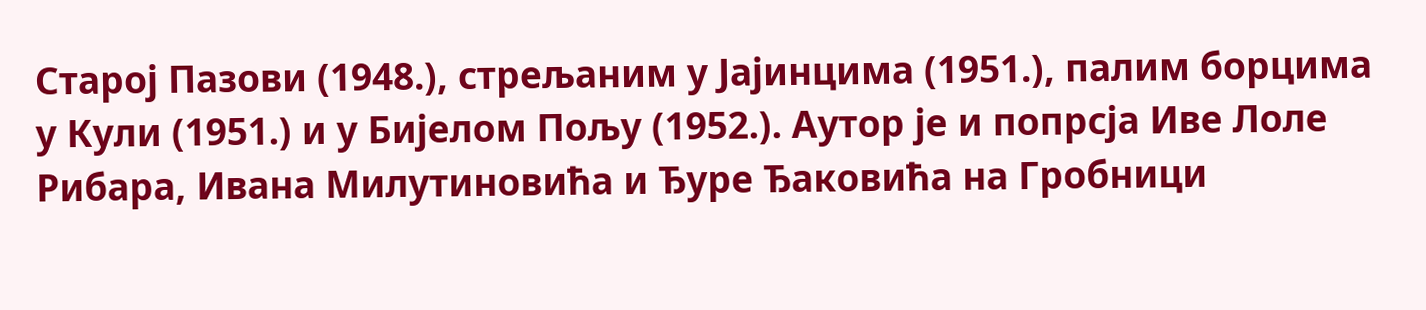Старој Пазови (1948.), стрељаним у Јајинцима (1951.), палим борцима у Кули (1951.) и у Бијелом Пољу (1952.). Аутор је и попрсја Иве Лоле Рибара, Ивана Милутиновића и Ђуре Ђаковића на Гробници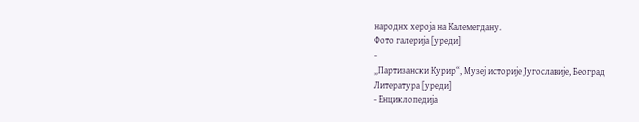народнх хероја на Калемегдану.
Фото галерија [уреди]
-
„Партизански Курир“, Музеј историје Југославије, Београд
Литература [уреди]
- Енциклопедија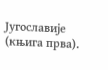Југославије (књига прва).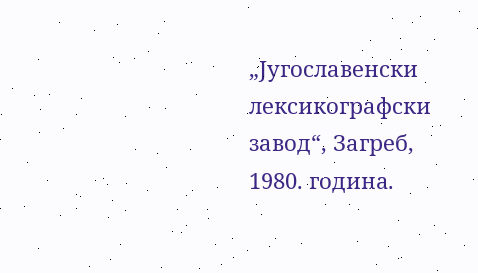„Југославенски лексикографски завод“, Загреб, 1980. годинa.